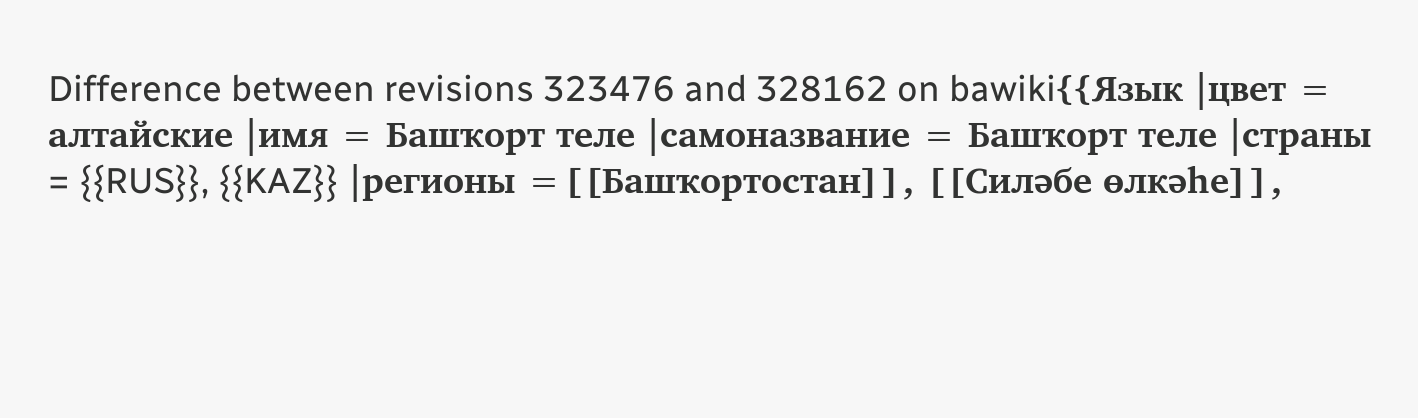Difference between revisions 323476 and 328162 on bawiki{{Язык |цвет = алтайские |имя = Башҡорт теле |самоназвание = Башҡорт теле |страны = {{RUS}}, {{KAZ}} |регионы =[[Башҡортостан]], [[Силәбе өлкәһе]],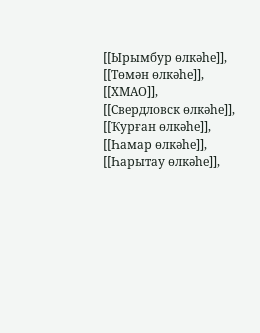[[Ырымбур өлкәһе]], [[Төмән өлкәһе]], [[ХМАО]], [[Свердловск өлкәһе]], [[Ҡурған өлкәһе]], [[Һамар өлкәһе]], [[Һарытау өлкәһе]],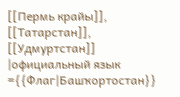[[Пермь крайы]], [[Татарстан]], [[Удмуртстан]] |официальный язык ={{Флаг|Башҡортостан}}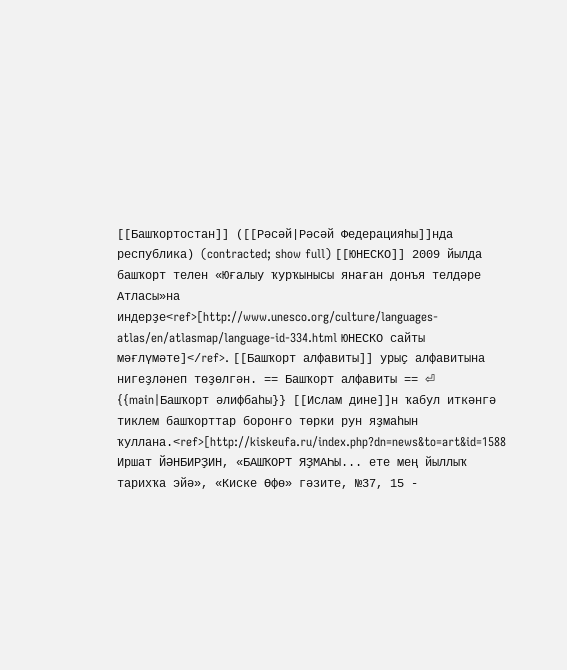[[Башҡортостан]] ([[Рәсәй|Рәсәй Федерацияһы]]нда республика) (contracted; show full) [[ЮНЕСКО]] 2009 йылда башҡорт телен «Юғалыу ҡурҡынысы янаған донъя телдәре Атласы»на индерҙе<ref>[http://www.unesco.org/culture/languages-atlas/en/atlasmap/language-id-334.html ЮНЕСКО сайты мәғлүмәте]</ref>. [[Башҡорт алфавиты]] урыҫ алфавитына нигеҙләнеп төҙөлгән. == Башҡорт алфавиты == ⏎ {{main|Башҡорт әлифбаһы}} [[Ислам дине]]н ҡабул иткәнгә тиклем башҡорттар боронғо төрки рун яҙмаһын ҡуллана.<ref>[http://kiskeufa.ru/index.php?dn=news&to=art&id=1588 Иршат ЙӘНБИРҘИН, «БАШҠОРТ ЯҘМАҺЫ... ете мең йыллыҡ тарихҡа эйә», «Киске Өфө» гәзите, №37, 15 -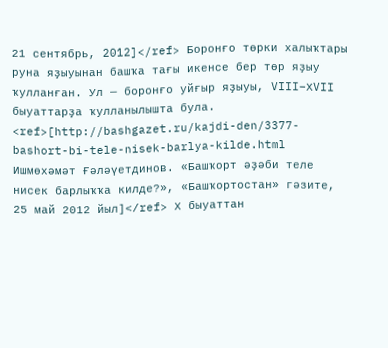21 сентябрь, 2012]</ref> Боронғо төрки халыҡтары руна яҙыуынан башҡа тағы икенсе бер төр яҙыу ҡулланған. Ул — боронғо уйғыр яҙыуы, VIII–ХVII быуаттарҙа ҡулланылышта була. <ref>[http://bashgazet.ru/kajdi-den/3377-bashort-bi-tele-nisek-barlya-kilde.html Ишмөхәмәт Ғәләүетдинов. «Башҡорт әҙәби теле нисек барлыҡҡа килде?», «Башҡортостан» гәзите, 25 май 2012 йыл]</ref> Х быуаттан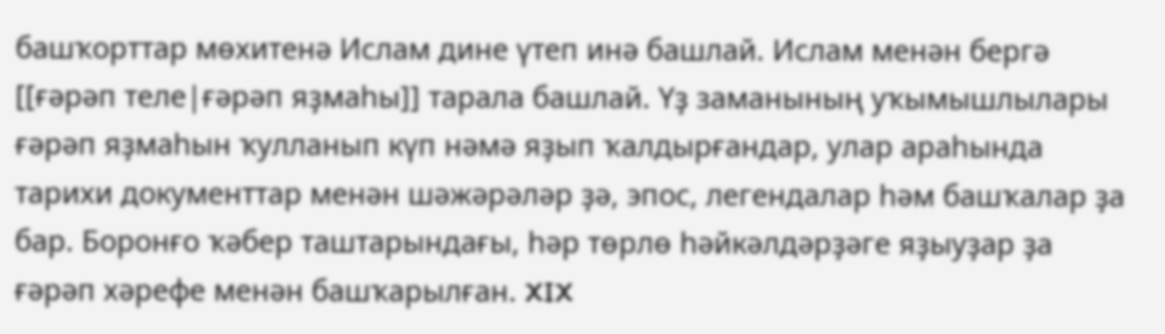башҡорттар мөхитенә Ислам дине үтеп инә башлай. Ислам менән бергә [[ғәрәп теле|ғәрәп яҙмаһы]] тарала башлай. Үҙ заманының уҡымышлылары ғәрәп яҙмаһын ҡулланып күп нәмә яҙып ҡалдырғандар, улар араһында тарихи документтар менән шәжәрәләр ҙә, эпос, легендалар һәм башҡалар ҙа бар. Боронғо ҡәбер таштарындағы, һәр төрлө һәйкәлдәрҙәге яҙыуҙар ҙа ғәрәп хәрефе менән башҡарылған. XIX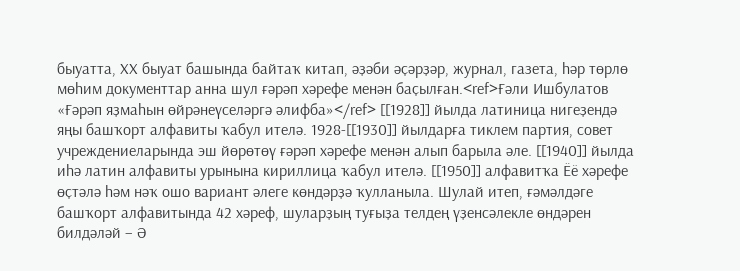быуатта, XX быуат башында байтаҡ китап, әҙәби әҫәрҙәр, журнал, газета, һәр төрлө мөһим документтар анна шул ғәрәп хәрефе менән баҫылған.<ref>Ғәли Ишбулатов «Ғәрәп яҙмаһын өйрәнеүселәргә әлифба»</ref> [[1928]] йылда латиница нигеҙендә яңы башҡорт алфавиты ҡабул ителә. 1928-[[1930]] йылдарға тиклем партия, совет учреждениеларында эш йөрөтөү ғәрәп хәрефе менән алып барыла әле. [[1940]] йылда иһә латин алфавиты урынына кириллица ҡабул ителә. [[1950]] алфавитҡа Ёё хәрефе өҫтәлә һәм нәҡ ошо вариант әлеге көндәрҙә ҡулланыла. Шулай итеп, ғәмәлдәге башҡорт алфавитында 42 хәреф, шуларҙың туғыҙа телдең үҙенсәлекле өндәрен билдәләй – Ә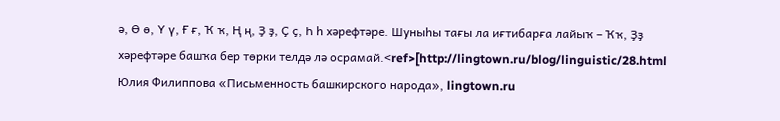ә, Ө ө, Ү ү, Ғ ғ, Ҡ ҡ, Ң ң, Ҙ ҙ, Ҫ ҫ, Һ һ хәрефтәре. Шуныһы тағы ла иғтибарға лайыҡ – Ҡҡ, Ҙҙ хәрефтәре башҡа бер төрки телдә лә осрамай.<ref>[http://lingtown.ru/blog/linguistic/28.html Юлия Филиппова «Письменность башкирского народа», lingtown.ru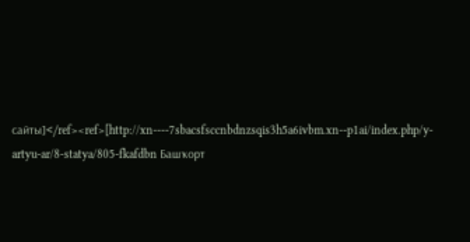сайты]</ref><ref>[http://xn----7sbacsfsccnbdnzsqis3h5a6ivbm.xn--p1ai/index.php/y-artyu-ar/8-statya/805-fkafdbn Башҡорт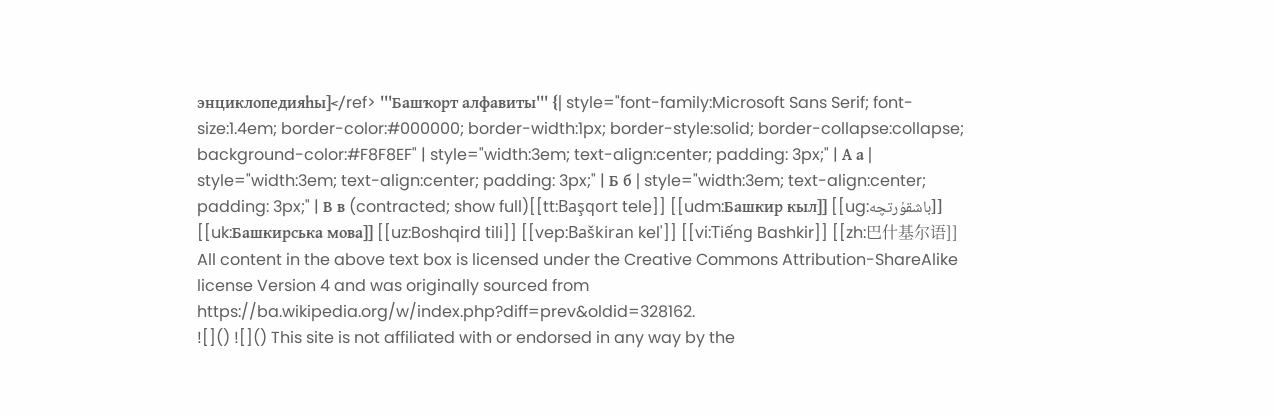энциклопедияһы]</ref> '''Башҡорт алфавиты''' {| style="font-family:Microsoft Sans Serif; font-size:1.4em; border-color:#000000; border-width:1px; border-style:solid; border-collapse:collapse; background-color:#F8F8EF" | style="width:3em; text-align:center; padding: 3px;" | А а | style="width:3em; text-align:center; padding: 3px;" | Б б | style="width:3em; text-align:center; padding: 3px;" | В в (contracted; show full)[[tt:Başqort tele]] [[udm:Башкир кыл]] [[ug:باشقۇرتچە]] [[uk:Башкирська мова]] [[uz:Boshqird tili]] [[vep:Baškiran kel']] [[vi:Tiếng Bashkir]] [[zh:巴什基尔语]] All content in the above text box is licensed under the Creative Commons Attribution-ShareAlike license Version 4 and was originally sourced from https://ba.wikipedia.org/w/index.php?diff=prev&oldid=328162.
![]() ![]() This site is not affiliated with or endorsed in any way by the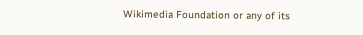Wikimedia Foundation or any of its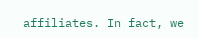affiliates. In fact, we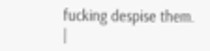fucking despise them.
|